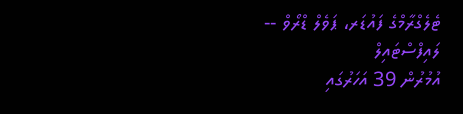ޓެލެގްރާމްގެ ފައުޑަރ، ޕަވެލް ޑްރޯވް --
ލައިފްސްޓައިލް
އުމުރުން 39 އަހަރުގައި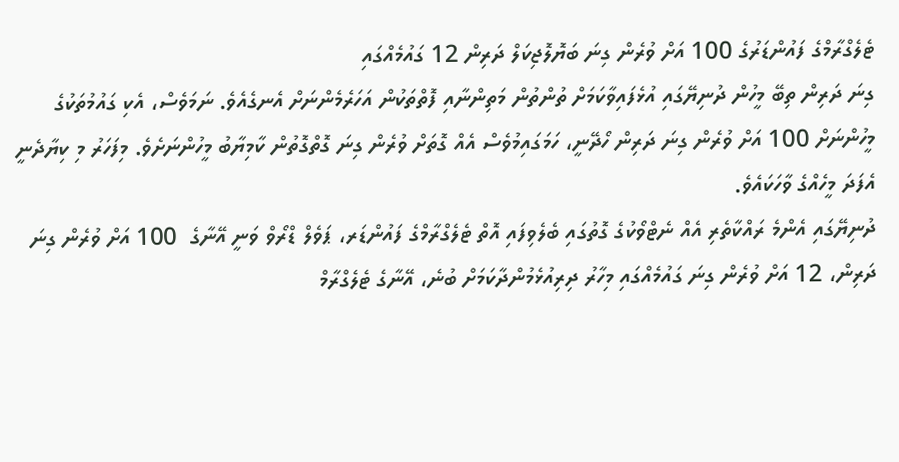ޓެލެގްރާމްގެ ފައުންޑަރުގެ 100 އަށް ވުރެން ގިނަ ބަޔޮލޮޖިކަލް ދަރިން 12 ގައުމެއްގައި
ގިނަ ދަރިން ތިބޭ މީހުން ދުނިޔޭގައި އުޅެފައިވާކަމަށް ތުންތުން މަތިންނާއި ފޮތްތަކުން އަހަރެމެންނަށް އެނގެއެވެ. ނަމަވެސް، އެކި ގައުމުތަކުގެ މީހުންނަށް 100 އަށް ވުރެން ގިނަ ދަރިން ހޯދޭނީ، ހަމަގައިމުވެސް އެއް ގޮތަށް ވުރެން ގިނަ ގޮތްގޮތުން ކާމިޔާބު މީހުންނަށެވެ. މިފަހަރު މި ކިޔާދެނީ އެފަދަ މީހެއްގެ ވާހަކައެވެ.
ދުނިޔޭގައި އެންމެ ރައްކާތެރި އެއް ނެޓްވޯކުގެ ގޮތުގައި ބެލެވިފައި އޮތް ޓެލެގްރާމްގެ ފައުންޑަރ، ޕަވެލް ޑްރޯވް ވަނީ އޭނާގެ  100 އަށް ވުރެން ގިނަ ދަރިން، 12 އަށް ވުރެން ގިނަ ގައުމެއްގައި މިހާރު ދިރިއުޅެމުންދާކަމަށް ބުނެ، އޭނާގެ ޓެލެގްރާމް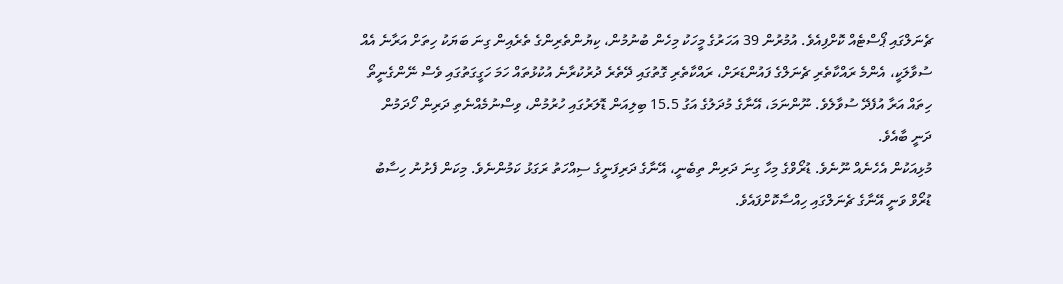ޗެނަލްގައި ޕޯސްޓެއް ކޮށްފިއެވެ. އުމުރުން 39 އަހަރުގެ މީހަކު މިހެން ބުނުމުން، ކިޔުންތެރިންގެ ތެރެއިން ގިނަ ބަޔަކު ހިތަށް އަރާނެ އެއް ސުވާލަކީ، އެންމެ ރައްކާތެރި ޗެނަލްގެ ފައުންޑަރަށް، ރައްކާތެރި ގޮތުގައި ދޭތެރެ ދުރުކުރާނެ އުކުޅުތައް ހަމަ ހަގީގަތުގައި ވެސް ނޭންގެނީތޯ ހިތައް އަރާ އުފެދޭ ސުވާލެވެ. ނޫންނަމަ، އޭނާގެ މުދަލުގެ އަގު 15.5 ބިލިއަން ޑޮލަރުގައި ހުރުމުން، ވިސްނުމެއްނެތި ދަރިން ހޯދަމުން ދަނީ ބާއެވެ.
މުޅިއަކުން އެހެނެއް ނޫނެވެ. ޑުރޯވްގެ މިހާ ގިނަ ދަރިން ތިބެނީ، އޭނާގެ ދަރިފަނީގެ ސިއްހަތު ރަގަޅު ކަމުންނެވެ. މިކަން ފެށުނު ހިސާބު ޑުރޯވް ވަނީ އޭނާގެ ޗެނަލްގައި ހިއްސާކޮށްފައެވެ.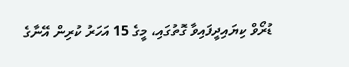ޑުރޯވް ކިޔައިދީފައިވާ ގޮތުގައި، މީގެ 15 އަހަރު ކުރިން އޭނާގެ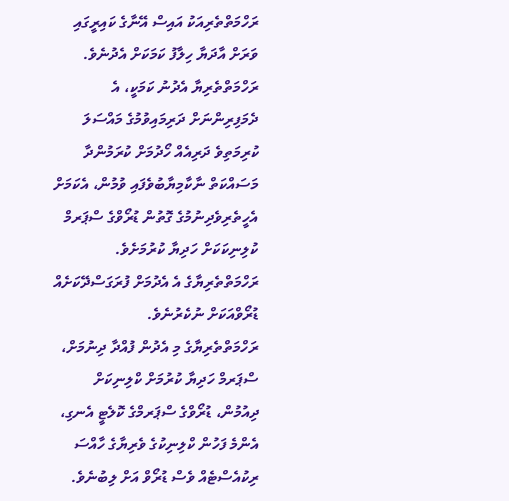ރަހްމަތްތެރިއަކު އައިސް އޭނާގެ ކައިރީގައި ވަރަށް އާދަޔާ ހިލާފު ކަމަކަށް އެދުނެވެ. ރަހްމަތްތެރިޔާ އެދުނު ކަމަކީ، އެ ދެމަފިރިންނަށް ދަރިމައިވުމުގެ މައްސަލަ ކުރިމަތިވެ ދަރިއެއް ހޯދުމަށް ކުރަމުންދާ މަސައްކަތް ނާކާމިޔާބުވެފައި ވުމުން، އެކަމަށް އެހީތެރިވެދިނުމުގެ ގޮތުން ޑުރޯވްގެ ސްޕަރމް ކުލިނިކަކަށް ހަދިޔާ ކުރުމަށެވެ. ރަހްމަތްތެރިޔާގެ އެ އެދުމަށް ފުރަގަސްދޭކަށެއް ޑުރޯވްއަކަށް ނުކެރުނެވެ.
ރަހްމަތްތެރިޔާގެ މި އެދުން ފުއްދާ ދިނުމަށް، ސްޕަރމް ހަދިޔާ ކުރުމަށް ކްލިނިކަށް ދިއުމުން، ޑުރޯވްގެ ސްޕަރމްގެ ކޮލެޓީ އެނގި، އެންމެ ފަހުން ކްލިނިކުގެ ވެރިޔާގެ ހާއްސަ ރިކުއެސްޓެއް ވެސް ޑުރޯވް އަށް ލިބުނެވެ.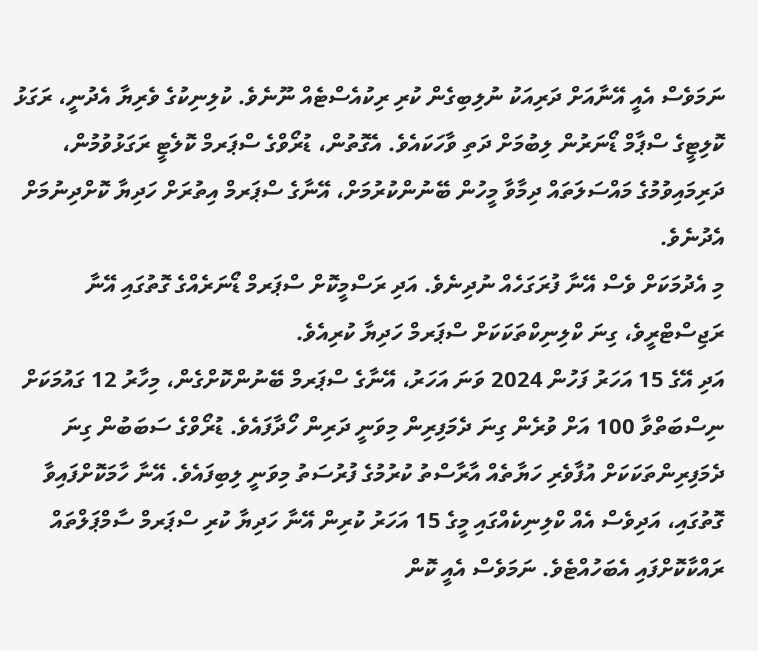ނަމަވެސް އެއީ އޭނާއަށް ދަރިއަކު ނުލިބިގެން ކުރި ރިކުއެސްޓެއް ނޫނެވެ. ކުލިނިކުގެ ވެރިޔާ އެދުނީ، ރަގަޅު ކޮލިޓީގެ ސްޕާމް ޑޯނަރުން ލިބުމަށް ދަތި ވާހަކައެވެ. އެގޮތުން، ޑުރޯވްގެ ސްޕަރމް ކޮލެޓީ ރަގަޅުވުމުން، ދަރިމައިވުމުގެ މައްސަލަތައް ދިމާވާ މީހުން ބޭނުންކުރުމަށް، އޭނާގެ ސްޕަރމް އިތުރަށް ހަދިޔާ ކޮށްދިނުމަށް އެދުނެވެ.
މި އެދުމަކަށް ވެސް އޭނާ ފުރަގަހެއް ނުދިނެވެ. އަދި ރަސްމީކޮށް ސްޕަރމް ޑޯނަރެއްގެ ގޮތުގައި އޭނާ ރަޖިސްޓްރީވެ، ގިނަ ކްލިނިކްތަކަކަށް ސްޕަރމް ހަދިޔާ ކުރިއެވެ.
އަދި އޭގެ 15 އަހަރު ފަހުން 2024 ވަނަ އަހަރު، އޭނާގެ ސްޕަރމް ބޭނުންކޮށްގެން، މިހާރު 12 ގައުމަކަށް ނިސްބަތްވާ 100 އަށް ވުރެން ގިނަ ދެމަފިރިން މިވަނީ ދަރިން ހޯދާފައެވެ. ޑުރޯވްގެ ސަބަބުން ގިނަ ދެމަފިރިންތަކަކަށް އުފާވެރި ހަޔާތެއް އާރާސްތު ކުރުމުގެ ފުރުސަތު މިވަނީ ލިބިފައެވެ. އޭނާ ހާމަކޮށްފައިވާ ގޮތުގައި، އަދިވެސް އެއް ކްލިނިކެއްގައި މީގެ 15 އަހަރު ކުރިން އޭނާ ހަދިޔާ ކުރި ސްޕަރމް ސާމްޕަލްތައް ރައްކާކޮށްފައި އެބަހުއްޓެވެ. ނަމަވެސް އެއީ ކޮން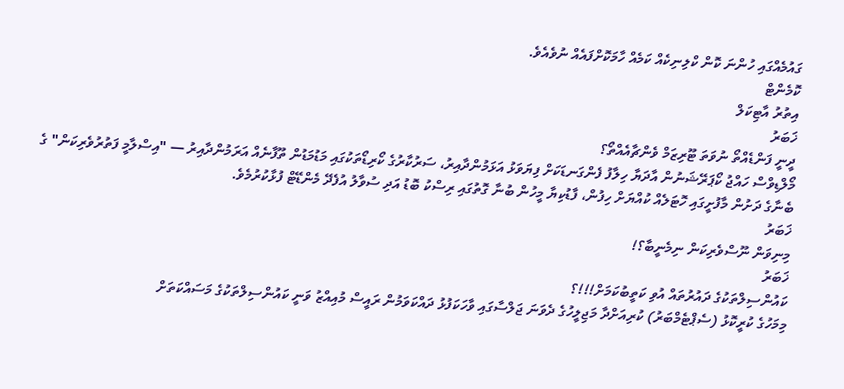ގައުމެއްގައި ހުންނަ ކޮން ކްލިނިކެއް ކަމެއް ހާމަކޮށްފައެއް ނުވެއެވެ.
ކޮމެންޓް
އިތުރު އާޓިކަލް
ޚަބަރު
ދީނީ ފަންޑެއްތޯ ނުވަތަ ޓޫރިޒަމް ވެންޗާއެއްތޯ؟
މޯލްޑިވްސް ހައްޖު ކޯޕަރޭޝަނުން އާދަޔާ ހިލާފު ފެންގަނޑަކަށް ފިޔަވަޅު އަޅަމުންދާއިރު، ސަރުކާރުގެ ކޯރިޑޯތަކުގައި މަޑުމަޑުން ތޫފާނެއް އަރަމުންދާއިރު — "އިސްލާމީ ފަތުރުވެރިކަން" ގެ ބެނާގެ ދަށުން މާފުށީގައި ހޮޓަލެއް ކުއްޔަށް ހިފުން، ފާޑުކިޔާ މީހުން ބުނާ ގޮތުގައި ރިސްކު ބޮޑު އަދި ސުވާލު އުފެދޭ މެންޑޭޓް ފުޅާކުރުމެވެ.
ޚަބަރު
މިނިވަން ނޫސްވެރިކަން ނިމެނީބާ؟!
ޚަބަރު
ކައުންސިލްތަކުގެ ދައުރުތައް އުވި ކަތީބުކަމަށް!!!؟
މިމަހުގެ ކުރީކޮޅު (ސެޕްޓެމްބަރު) ކުރިއަށްދާ މަޖިލީހުގެ ދެވަނަ ޖަލްސާގައި ވާހަކަފުޅު ދައްކަވަމުން ރައީސް މުއިއްޒު ވަނީ ކައުންސިލްތަކުގެ މަސައްކަތަށް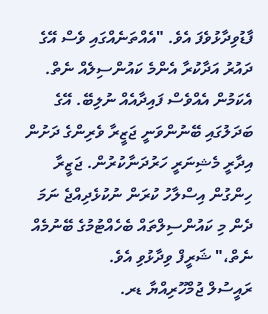ފާޑުވިދާޅުވެފަ އެވެ. "އެއްތަނެއްގައި ވެސް އޭގެ ދައުރު އަދާކުރާ އެންމެ ކައުންސިލެއް ނެތް. އެކަމުން އެއްވެސް ފައިދާއެއް ނުލިބޭ. އޭގެ ބަދަލުގައި ބޭނުންވަނީ ޖަޒީރާ ވެރިންގެ ދަށުން އިދާރީ މެޝިނަރީ ހަރުދަނާކުރުން. ޖަޒީރާ ހިންގުން އިސްލާހު ކުރަން ނުކުޅެދިއްޖެ ނަމަ ދެން މި ކައުންސިލްތައް ބެހެއްޓުމުގެ ބޭނުމެއް ނެތް،" ޝަރީފް ވިދާޅުވި އެވެ.
ރައީސުލް ޖުމްހޫރިއްޔާ ޑރ.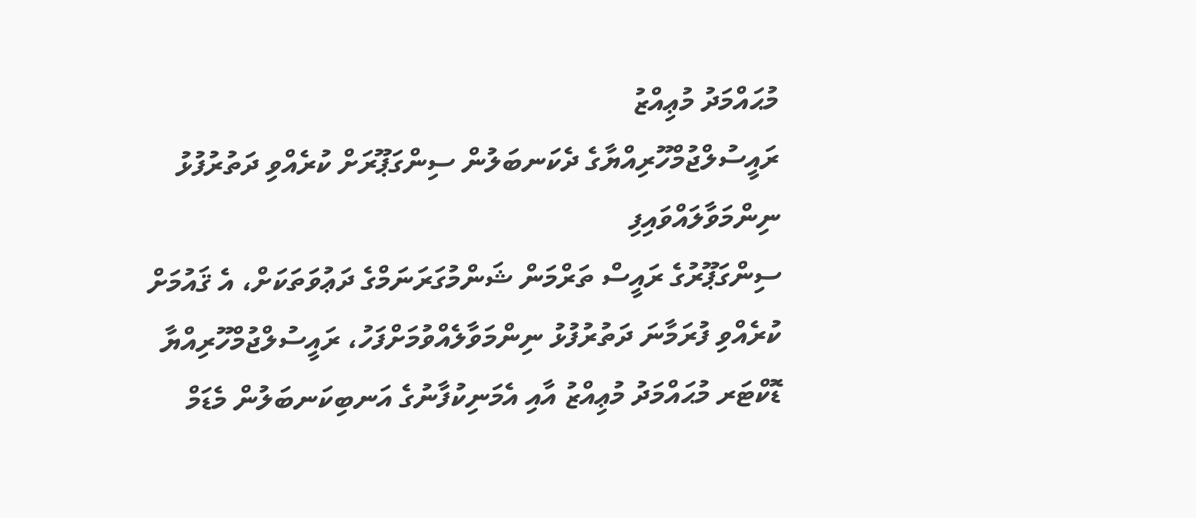މުޙައްމަދު މުޢިއްޒު
ރައީސުލްޖުމްހޫރިއްޔާގެ ދެކަނބަލުން ސިންގަޕޫރަށް ކުރެއްވި ދަތުރުފުޅު ނިންމަވާލައްވައިފި
ސިންގަޕޫރުގެ ރައީސް ތަރްމަން ޝަންމުގަރަނަމްގެ ދަޢުވަތަކަށް، އެ ޤައުމަށް ކުރެއްވި ފުރަމާނަ ދަތުރުފުޅު ނިންމަވާލެއްވުމަށްފަހު، ރައީސުލްޖުމްހޫރިއްޔާ ޑޮކްޓަރ މުޙައްމަދު މުޢިއްޒު އާއި އެމަނިކުފާނުގެ އަނބިކަނބަލުން މެޑަމް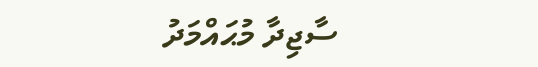ސާޖިދާ މުޙައްމަދު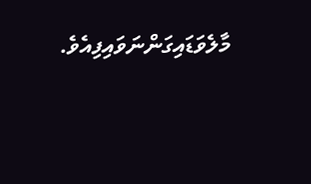މާލެވަޑައިގަންނަވައިފިއެވެ.